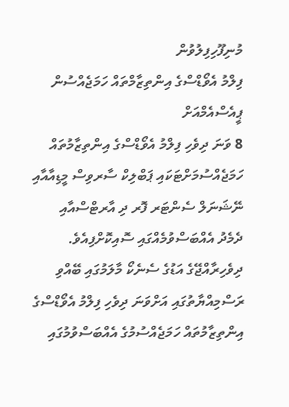މުނިފޫހިފިލުވުން
ފިލްމު އެވޯޑްސްގެ އިންތިޒާމްތައް ހަމަޖެއްސުން ޕީއެސްއެމްއަށް
8 ވަނަ ދިވެހި ފިލްމު އެވޯޑްސްގެ އިންތިޒާމުތައް ހަމަޖެއްސުމަށްޓަކައި ޕަބްލިކް ސާރވިސް މީޑިއާއާއި ނޭޝަނަލް ސެންޓަރ ފޮރ ދި އާރޓްސްއާއި ދެމެދު އެއްބަސްވުމެއްގައި ސޮއިކޮށްފިއެވެ.
ދިވެހިރާއްޖޭގެ އަޑުގެ ސެނެކޯ މާލަމުގައި ބޭއްވި ރަސްމިއްޔާތުގައި އަށްވަނަ ދިވެހި ފިލްމު އެވޯޑްސްގެ އިންތިޒާމުތައް ހަމަޖެއްސުމުގެ އެއްބަސްވުމުގައި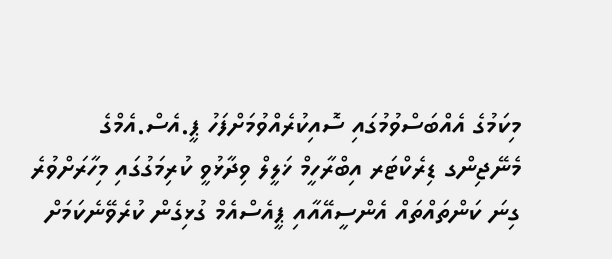މިކަމުގެ އެއްބަސްވުމުގައި ސޮއިކުރެއްވުމަށްފަހު ޕީ.އެސް.އެމްގެ މެނޭޖިންގ ޑިރެކްޓަރ އިބްރާހީމް ޚަލީލް ވިދާޅުވީ ކުރިމަގުގައި މިހާރަށްވުރެ ގިނަ ކަންތައްތައް އެންސީއޭއާއި ޕީއެސްއެމް ގުޅިގެން ކުރެވޭނެކަމަށް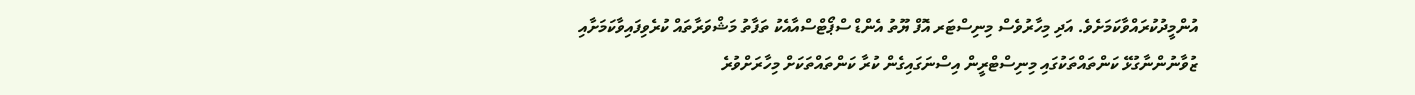އުންމީދުކުރައްވާކަމަށެވެ. އަދި މިހާރުވެސް މިނިސްޓަރ އޮފް ޔޫތު އެންޑް ސްޕޯޓްސްއާއެކު ތަފާތު މަޝްވަރާތައް ކުރެވިފައިވާކަމަށާއި ޒުވާނުންނާގުޅޭ ކަންތައްތަކުގައި މިނިސްޓްރީން އިސްނަގައިގެން ކުރާ ކަންތައްތަކަށް މިހާރަށްވުރެ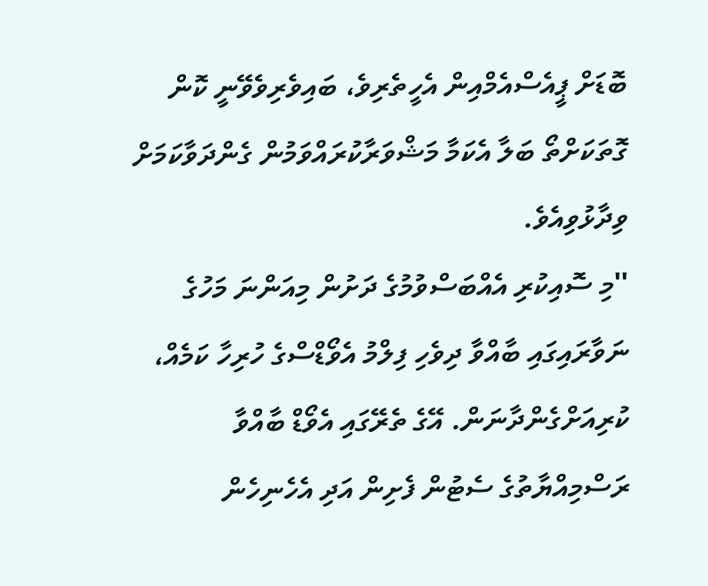ބޮޑަށް ޕީއެސްއެމްއިން އެހީތެރިވެ، ބައިވެރިވެވޭނީ ކޮން ގޮތަކަށްތޯ ބަލާ އެކަމާ މަޝްވަރާކުރައްވަމުން ގެންދަވާކަމަށް ވިދާޅުވިއެވެ.
''މި ސޮއިކުރި އެއްބަސްވުމުގެ ދަށުން މިއަންނަ މަހުގެ ނަވާރައިގައި ބާއްވާ ދިވެހި ފިލްމު އެވޯޑްސްގެ ހުރިހާ ކަމެއް، ކުރިއަށްގެންދާނަން. އޭގެ ތެރޭގައި އެވޯޑް ބާއްވާ ރަސްމިއްޔާތުގެ ސެޓުން ފެށިން އަދި އެހެނިހެން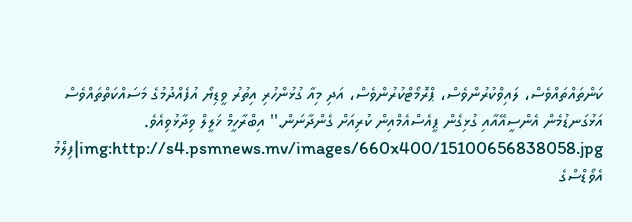ކަންތައްތައްވެސް، ލައިވްކުރުންވެސް، ޕްރޮމޯޓްކުރުންވެސް، އަދި މިއާ ގުޅުންހުރި އިތުރު ވީޑިޔޯ އުފެއްދުމުގެ މަސައްކަތްތައްވެސް އަޅުގަނޑުމެން އެންސީއޭއާއި ގުޅިގެން ޕީއެސްއެމްއިން ކުރިއަށް ގެންދާނަން.'' އިބްރާހީމް ޚަލީލް ވިދާޅުވިއެވެ.
img:http://s4.psmnews.mv/images/660x400/15100656838058.jpg|ފިލްމު އެވޯޑްސްގެ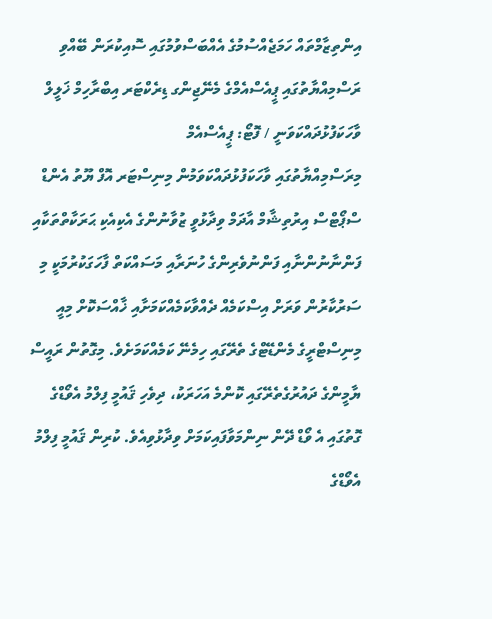އިންތިޒާމްތައް ހަމަޖެއްސުމުގެ އެއްބަސްވުމުގައި ސޮއިކުރަން ބޭއްވި ރަސްމިއްޔާތުގައި ޕީއެސްއެމްގެ މެނޭޖިންގ ޑިރެކްޓަރ އިބްރާހިމް ޚަލީލް ވާހަކަފުޅުދައްކަވަނީ / ފޮޓޯ: ޕީއެސްއެމް
މިރަސްމިއްޔާތުގައި ވާހަކަފުޅުދައްކަވަމުން މިނިސްޓަރ އޮފް ޔޫތު އެންޑް ސްޕޯޓްސް އިރުތިޝާމް އާދަމް ވިދާޅުވީ ޒުވާނުންގެ އެކިއެކި ޙަރަކާތްތަކާއި ފަންނާނުންނާއި ފަންނުވެރިންގެ ހުނަރާއި މަސައްކަތް ފާހަގަކުރުމަކީ މި ސަރުކާރުން ވަރަށް އިސްކަމެއް ދެއްވާކަމެއްކަމަށާއި ޚާއްސަކޮށް މިއީ މިނިސްޓްރީގެ މެންޑޭޓްގެ ތެރޭގައި ހިމެނޭ ކަމެއްކަމަށެވެ. މިގޮތުން ރައީސް ޔާމީންގެ ދައުރުގެތެރޭގައި ކޮންމެ އަހަރަކު، ދިވެހި ޤައުމީ ފިލްމު އެވޯޑްގެ ގޮތުގައި އެ ވޯޑް ދޭން ނިންމަވާފައިކަމަށް ވިދާޅުވިއެވެ. ކުރިން ޤައުމީ ފިލްމު އެވޯޑްގެ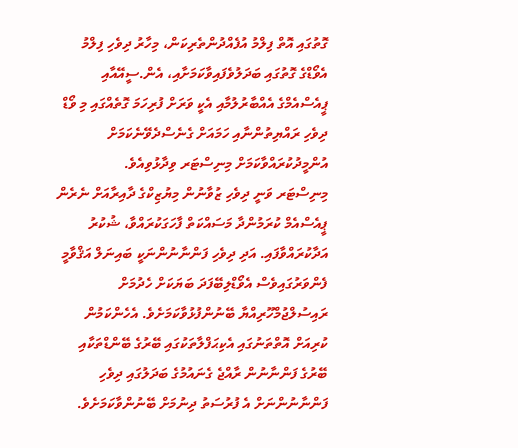ގޮތުގައި އޮތް ފިލްމު އުފެއްދުންތެރިކަން، މިހާރު ދިވެހި ފިލްމު އެވޯޑްގެ ގޮތުގައި ބަދަލުވެފައިވާކަމަށާއި، އެން.ސީއޭއާއި ޕީއެސްއެމްގެ އެއްބާރުލުމާއި އެކީ ވަރަށް ފުރިހަމަ ގޮތެއްގައި މި ވޯޑް ދިވެހި ރައްޔިތުންނާއި ހަމައަށް ގެނެސްދެވޭނެކަމަށް އުންމީދުކުރައްވާކަމަށް މިނިސްޓަރ ވިދާޅުވިއެވެ.
މިނިސްޓަރ ވަނީ ދިވެހި ޒުވާނުން މިޔުޒިކްގެ ދާއިރާއަށް ނެރެން ޕީއެސްއެމް ކުރަމުންދާ މަސައްކަތް ފާހަގަކުރައްވާ، ޝުކުރު އަދާކުރައްވާފައި. އަދި ދިވެހި ފަންނާނުންނަކީ ބައިނަލް އަޤްވާމީ ފެންވަރުގައިވެސް އެވޯޑްލިބޭފަދަ ބަޔަކަށް ހެދުމަށް ރައިސުލްޖުމްހޫރިއްޔާ ބޭނުންފުޅުވާކަމަށެވެ. އެހެންކަމުން ކުރިއަށް އޮތްތަނުގައި އެކިޙަފްލާތަކުގައި ބޭރުގެ ބޭންޑްތަކާއި ބޭރުގެ ފަންނާނުން ރާއްޖެ ގެނައުމުގެ ބަދަލުގައި ދިވެހި ފަންނާނުންނަށް އެ ފުރުސަތު ދިނުމަށް ބޭނުންވާކަމަށެވެ.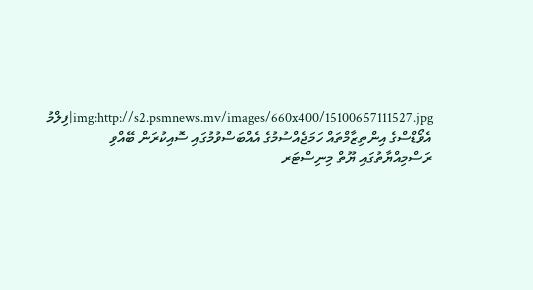img:http://s2.psmnews.mv/images/660x400/15100657111527.jpg|ފިލްމު އެވޯޑްސްގެ އިންތިޒާމްތައް ހަމަޖެއްސުމުގެ އެއްބަސްވުމުގައި ސޮއިކުރަން ބޭއްވި ރަސްމިއްޔާތުގައި ޔޫތް މިނިސްޓަރ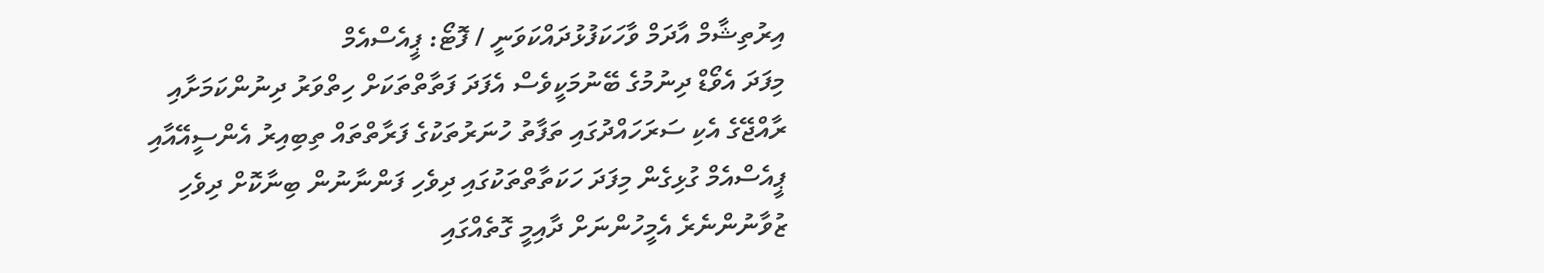އިރުތިޝާމް އާދަމް ވާހަކަފުޅުދައްކަވަނީ / ފޮޓޯ: ޕީއެސްއެމް
މިފަދަ އެވޯޑް ދިނުމުގެ ބޭނުމަކީވެސް އެފަދަ ފަތާތްތަކަށް ހިތްވަރު ދިނުންކަމަށާއި ރާއްޖޭގެ އެކި ސަރަހައްދުގައި ތަފާތު ހުނަރުތަކުގެ ފަރާތްތައް ތިބިއިރު އެންސީއޭއާއި ޕީއެސްއެމް ގުޅިގެން މިފަދަ ހަކަތާތްތަކުގައި ދިވެހި ފަންނާނުން ބިނާކޮށް ދިވެހި ޒުވާނުންނެރެ އެމީހުންނަށް ދާއިމީ ގޮތެއްގައި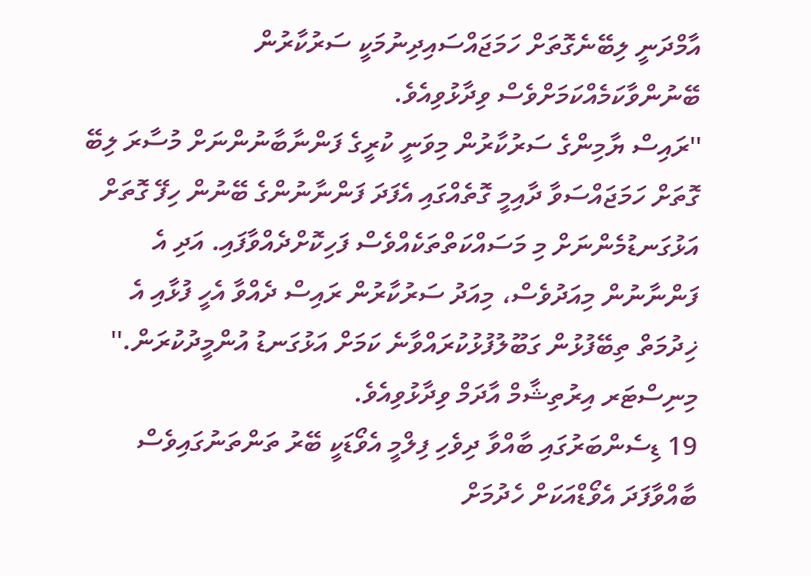އާމްދަނީ ލިބޭނެގޮތަށް ހަމަޖައްސައިދިނުމަކީ ސަރުކާރުން ބޭނުންވާކަމެއްކަމަށްވެސް ވިދާޅުވިއެވެ.
''ރައިސް ޔާމިންގެ ސަރުކާރުން މިވަނީ ކުރީގެ ފަންނާބާނުންނަށް މުސާރަ ލިބޭ ގޮތަށް ހަމަޖައްސަވާ ދާއިމީ ގޮތެއްގައި އެފަދަ ފަންނާނުންގެ ބޭނުން ހިފޭ ގޮތަށް އަޅުގަނޑުމެންނަށް މި މަސައްކަތްތަކެއްވެސް ފަހިކޮށްދެއްވާފައި. އަދި އެ ފަންނާނުން މިއަދުވެސް، މިއަދު ސަރުކާރުން ރައިސް ދެއްވާ އެހީ ފުޅާއި އެ ޚިދުމަތް ތިބޭފުޅުން ގަބޫލުފުޅުކުރައްވާނެ ކަމަށް އަޅުގަނޑު އުންމީދުކުރަން.'' މިނިސްޓަރ އިރުތިޝާމް އާދަމް ވިދާޅުވިއެވެ.
19 ޑިސެންބަރުގައި ބާއްވާ ދިވެހި ފިލްމީ އެވޯޑަކީ ބޭރު ތަންތަނުގައިވެސް ބާއްވާފަދަ އެވޯޑްއަކަށް ހެދުމަށް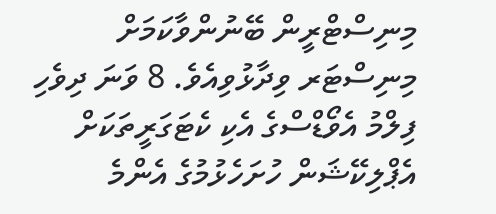މިނިސްޓްރީން ބޭނުންވާކަމަށް މިނިސްޓަރ ވިދާޅުވިއެވެ. 8 ވަނަ ދިވެހި ފިލްމު އެވޯޑްސްގެ އެކި ކެޓަގަރީތަކަށް އެޕްލިކޭޝަން ހުށަހެޅުމުގެ އެންމެ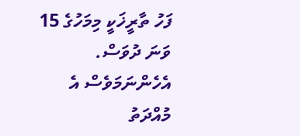ފަހު ތާރީޚަކީ މިމަހުގެ 15 ވަނަ ދުވަސް. އެހެންނަމަވެސް އެ މުއްދަތު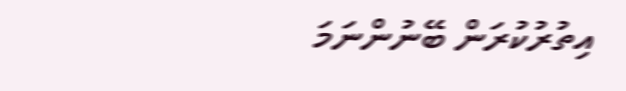އިތުރުކުރަން ބޭނުންނަމަ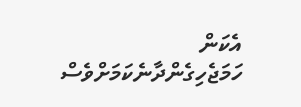އެކަން ހަމަޖެހިގެންދާނެކަމަށްވެސް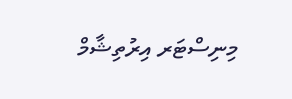މިނިސްޓަރ އިރުތިޝާމް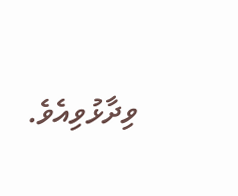ވިދާޅުވިއެވެ.